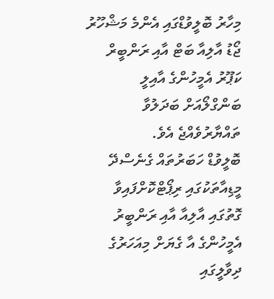މިހާރު ބޮލީވުޑްގައި އެންމެ މަޝްހޫރު ޖޯޑު އާލިއާ ބަޓް އާއި ރަންބީރް ކަޕޫރު އެމީހުންގެ އާއިލީ ބަންގްލޯއަށް ބަދަލުވާ ތައްޔާރުވެއްޖެ އެވެ.
ބޮލީވުޑް ހަބަރުތައް ގެނެސްދޭ މީޑިއާތަކުގައި ރިޕޯޓްކޮށްފައިވާ ގޮތުގައި އާލިއާ އާއި ރަންބީރު އެމީހުންގެ އާ ގެޔަށް މިއަހަރުގެ ދިވާލީގައި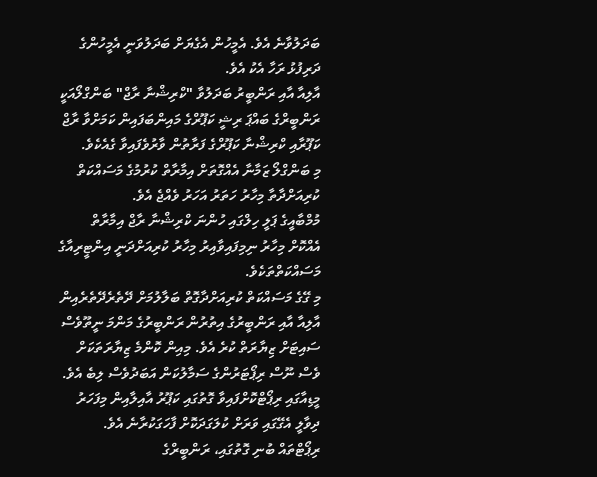ބަދަލުވާނެ އެވެ. އެމީހުން އެގެޔަށް ބަދަލުވަނީ އެމީހުންގެ ދަރިފުޅު ރަހާ އެކު އެވެ.
އާލިއާ އާއި ރަންބީރު ބަދަލުވާ "ކްރިޝްނާ ރާޖް" ބަންގްލޯއަކީ ރަންބީރްގެ ބައްޕަ ރިޝީ ކަޕޫރްގެ މައިންބަފައިން ކަމަށްވާ ރާޖް ކަޕޫރާއި ކްރިޝްނާ ކަޕޫރްގެ ފަރާތުން ވާރުވެފައިވާ ގެއެކެވެ.
މި ބަންގްލޯ ޒަމާނާ އެއްގޮތަށް އިމާރާތް ކުރުމުގެ މަސައްކަތް ކުރިއަށްދާތާ މިހާރު ހަތަރު އަހަރު ވެއްޖެ އެވެ.
މުމްބާއީގެ ޕަލީ ހިލްގައި ހުންނަ ކްރިޝްނާ ރާޖް އިމާރާތް އެއްކޮށް މިހާރު ނިމިފައިވާއިރު މިހާރު ކުރިއަށްދަނީ އިންޓީރިއާގެ މަސައްކަތްތަކެވެ.
މި ގޭގެ މަސައްކަތް ކުރިއަށްދާގޮތް ބަލާލުމަށް ދޭތެރެދޭތެރެއިން އާލިއާ އާއި ރަންބީރުގެ އިތުރުން ރަންބީރުގެ މަންމަ ނީތޫވެސް ސައިޓަށް ޒިޔާރަތް ކުރެ އެވެ. މިއިން ކޮންމެ ޒިޔާރަތަކަށް ވެސް ނޫސް ރިޕޯޓަރުންގެ ސަމާލުކަން އަބަދުވެސް ލިބެ އެވެ.
މީޑިއާގައި ރިޕޯޓްކޮށްފައިވާ ގޮތުގައި ކަޕޫރު އާއިލާއިން މިފަހަރު ދިވާލީ އެގޭގައި ވަރަށް ކުލަގަދަކޮށް ފާހަގަކުރާނެ އެވެ.
ރިޕޯޓްތައް ބުނި ގޮތުގައި، ރަންބީރްގެ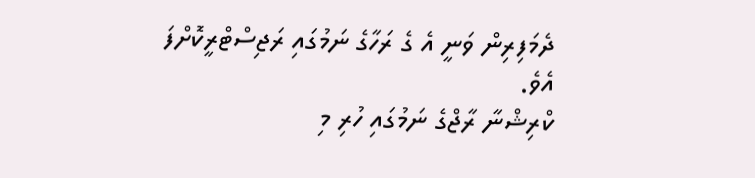ދެމަފިރިން ވަނީ އެ ގެ ރަހާގެ ނަމުގައި ރަޖިސްޓްރީކޮށްފަ އެވެ.
ކްރިޝްނާ ރާޖްގެ ނަމުގައި ހުރި މި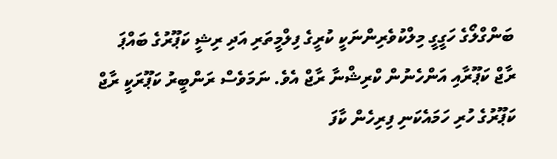ބަންގްލޯގެ ހަގީގީ މިލްކުވެރިންނަކީ ކުރީގެ ފިލްމީތަރި އަދި ރިޝީ ކަޕޫރުގެ ބައްޕަ ރާޖް ކަޕޫރާއި އަންހެނުން ކްރިޝްނާ ރާޖް އެވެ. ނަމަވެސް ރަންބީރު ކަޕޫރަކީ ރާޖް ކަޕޫރުގެ ހުރި ހަމައެކަނި ފިރިހެން ކާފަ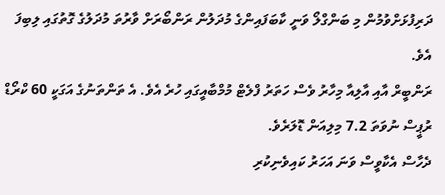ދަރިފުޅަށްވުމުން މި ބަންގްލޯ ވަނީ ކާބަފައިންގެ މުދަލުން ރަންބޯރަށް ވާރުތަ މުދަލުގެ ގޮތުގައި ލިބިފަ އެވެ.
ރަންބީރް އާއި އާލިއާ މިހާރު ވެސް ހަތަރު ފްލެޓް މުމްބާއީގައި ހުރެ އެވެ. އެ ތަންތަނުގެ އަގަކީ 60 ކްރޯޑް ރުޕީސް ނުވަތަ 7.2 މިލިއަން ޑޮލަރެވެ.
ދެހާސް އެކާވީސް ވަނަ އަހަރު ކައިވެނިކުރި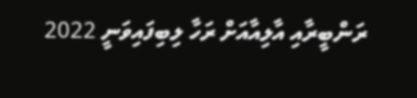ރަންބީރާއި އާލިއާއަށް ރަހާ ލިބިފައިވަނީ 2022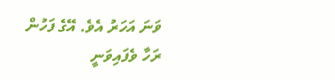ވަނަ އަހަރު އެވެ. އޭގެ ފަހުން ރަހާ ވެފައިވަނީ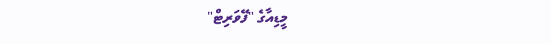މީޑިއާގެ "ފޭވަރިޓް"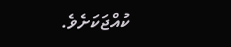ކުއްޖަކަށެވެ.